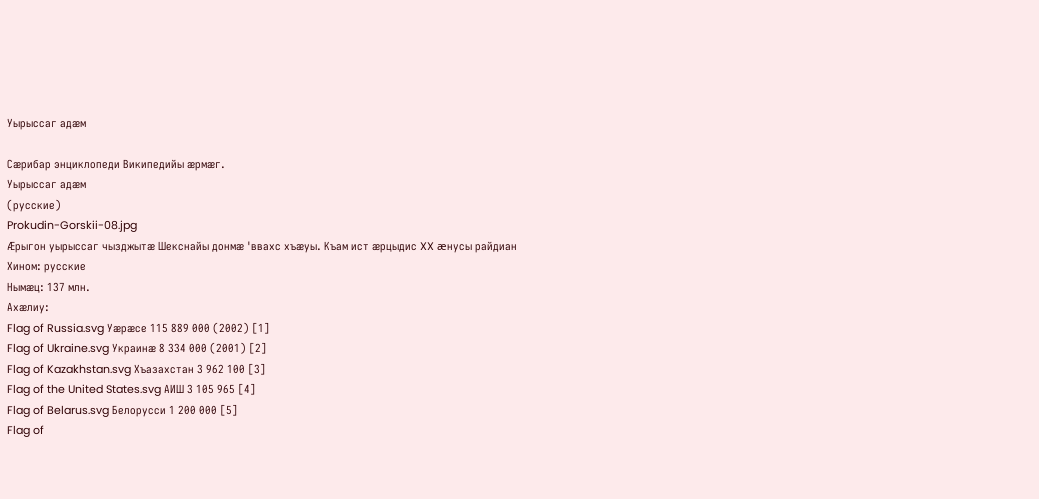Уырыссаг адæм

Сæрибар энциклопеди Википедийы æрмæг.
Уырыссаг адæм
(русские)
Prokudin-Gorskii-08.jpg
Æрыгон уырыссаг чызджытæ Шекснайы донмæ 'ввахс хъæуы. Къам ист æрцыдис XX æнусы райдиан
Хином: русские
Нымæц: 137 млн.
Ахæлиу:
Flag of Russia.svg Уæрæсе 115 889 000 (2002) [1]
Flag of Ukraine.svg Украинæ 8 334 000 (2001) [2]
Flag of Kazakhstan.svg Хъазахстан 3 962 100 [3]
Flag of the United States.svg АИШ 3 105 965 [4]
Flag of Belarus.svg Белорусси 1 200 000 [5]
Flag of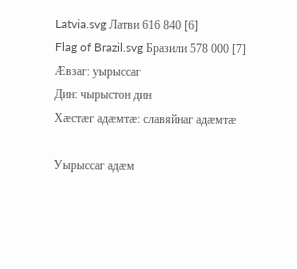Latvia.svg Латви 616 840 [6]
Flag of Brazil.svg Бразили 578 000 [7]
Æвзаг: уырыссаг
Дин: чырыстон дин
Хæстæг адæмтæ: славяйнаг адæмтæ

Уырыссаг адæм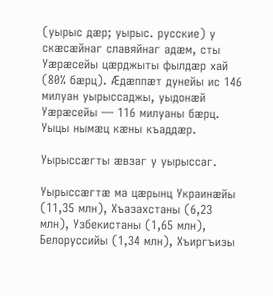(уырыс дæр; уырыс. русские) у скæсæйнаг славяйнаг адæм, сты Уæрæсейы цæрджыты фылдæр хай (80% бæрц). Æдæппæт дунейы ис 146 милуан уырыссаджы, уыдонæй Уæрæсейы — 116 милуаны бæрц. Уыцы нымæц кæны къаддæр.

Уырыссæгты æвзаг у уырыссаг.

Уырыссæгтæ ма цæрынц Украинæйы (11,35 млн), Хъазахстаны (6,23 млн), Узбекистаны (1,65 млн), Белоруссийы (1,34 млн), Хъиргъизы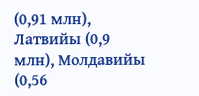(0,91 млн), Латвийы (0,9 млн), Молдавийы (0,56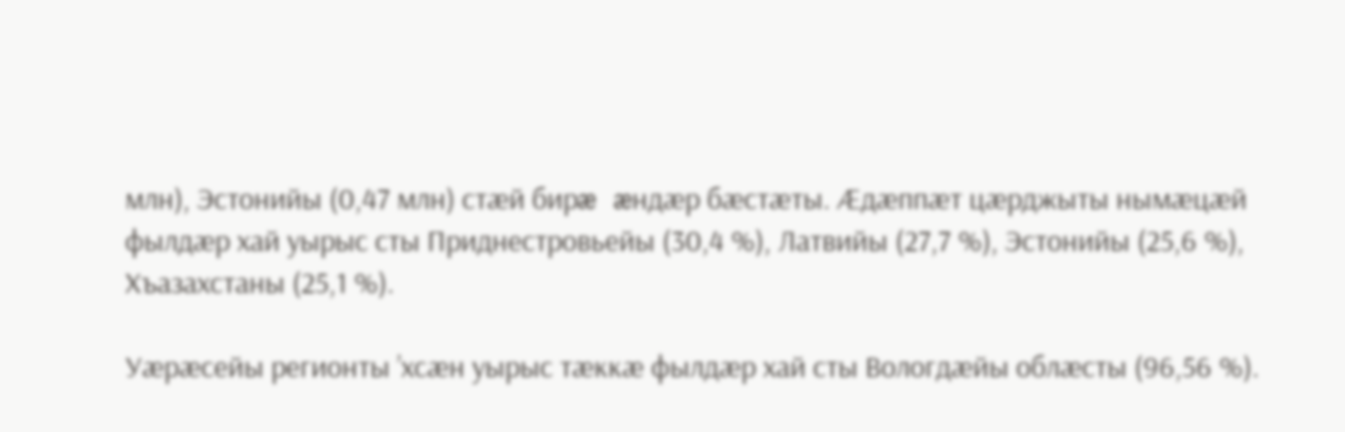млн), Эстонийы (0,47 млн) стæй бирæ æндæр бæстæты. Æдæппæт цæрджыты нымæцæй фылдæр хай уырыс сты Приднестровьейы (30,4 %), Латвийы (27,7 %), Эстонийы (25,6 %), Хъазахстаны (25,1 %).

Уæрæсейы регионты ’хсæн уырыс тæккæ фылдæр хай сты Вологдæйы облæсты (96,56 %).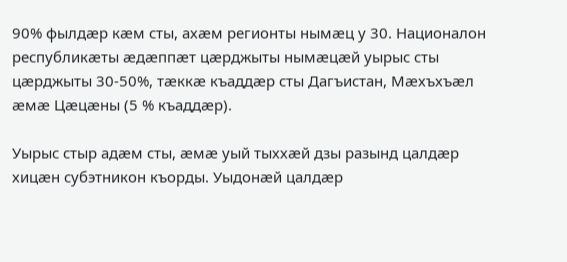90% фылдæр кæм сты, ахæм регионты нымæц у 30. Националон республикæты æдæппæт цæрджыты нымæцæй уырыс сты цæрджыты 30-50%, тæккæ къаддæр сты Дагъистан, Мæхъхъæл æмæ Цæцæны (5 % къаддæр).

Уырыс стыр адæм сты, æмæ уый тыххæй дзы разынд цалдæр хицæн субэтникон къорды. Уыдонæй цалдæр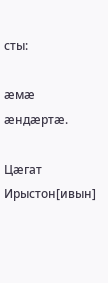сты:

æмæ æндæртæ.

Цæгат Ирыстон[ивын]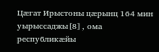Цæгат Ирыстоны цæрынц 164 мин уырыссаджы[8], ома республикæйы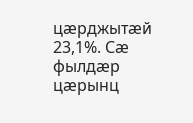цæрджытæй 23,1%. Сæ фылдæр цæрынц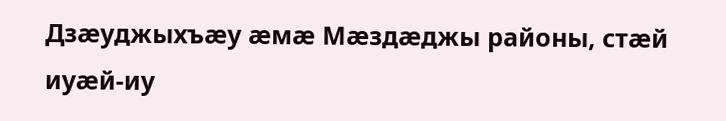Дзæуджыхъæу æмæ Мæздæджы районы, стæй иуæй-иу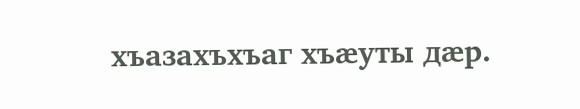хъазахъхъаг хъæуты дæр.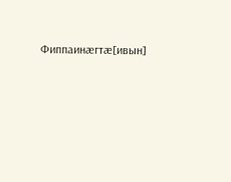Фиппаинæгтæ[ивын]